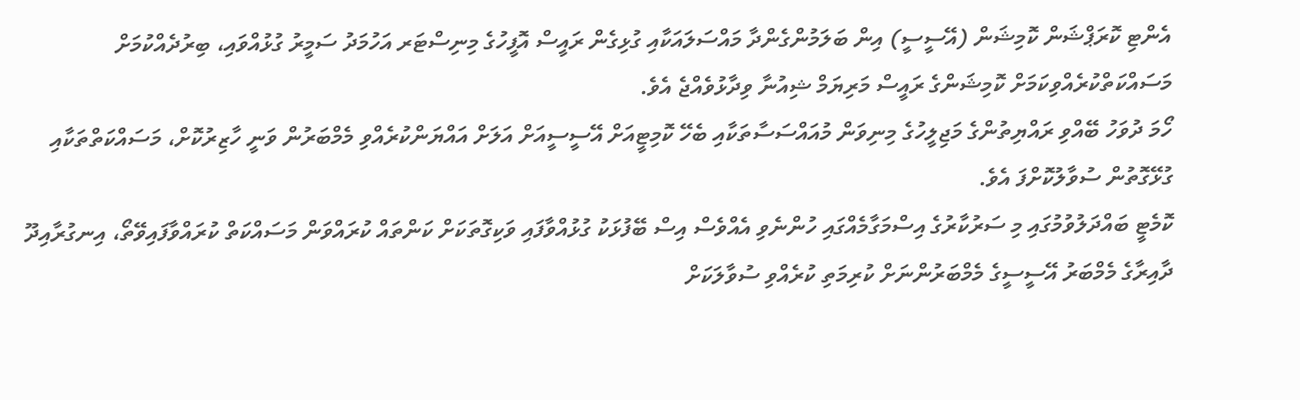އެންޓި ކޮރަޕްޝަން ކޮމިޝަން (އޭސީސީ) އިން ބަލަމުންގެންދާ މައްސަލައަކާއި ގުޅިގެން ރައީސް އޮފީހުގެ މިނިސްޓަރ އަހުމަދު ސަމީރު ގުޅުއްވައި، ބިރުދެއްކުމަށް މަސައްކަތްކުރެއްވިކަމަށް ކޮމިޝަންގެ ރައީސް މަރިޔަމް ޝިއުނާ ވިދާޅުވެއްޖެ އެވެ.
ހޯމަ ދުވަހު ބޭއްވި ރައްޔިތުންގެ މަޖިލީހުގެ މިނިވަން މުއައްސަސާތަކާއި ބެހޭ ކޮމިޓީއަށް އޭސީސީއަށް އަލަށް އައްޔަންކުރެއްވި މެމްބަރުން ވަނީ ހާޒިރުކޮށް، މަސައްކަތްތަކާއި ގުޅޭގޮތުން ސުވާލުކޮށްފަ އެވެ.
ކޮމެޓީ ބައްދަލުވުމުގައި މި ސަރުކާރުގެ އިސްމަގާމެއްގައި ހުންނެވި އެއްވެސް އިސް ބޭފުޅަކު ގުޅުއްވާފައި ވަކިގޮތަކަށް ކަންތައް ކުރައްވަން މަސައްކަތް ކުރައްވާފައިވޭތޯ، އިނގުރާއިދޫ ދާއިރާގެ މެމްބަރު އޭސީސީގެ މެމްބަރުންނަށް ކުރިމަތި ކުރެއްވި ސުވާލަކަށް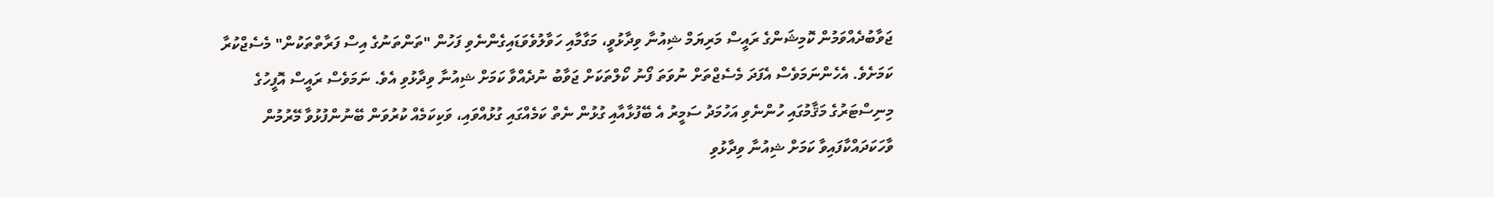ޖަވާބުދެއްވަމުން ކޮމިޝަންގެ ރައީސް މަރިޔަމް ޝިއުނާ ވިދާޅުވީ، މަގާމާއި ހަވާލުވެވަޑައިގެންނެވި ފަހުން "ތަންތަނުގެ އިސް ފަރާތްތަކުން" މެސެޖްކުރާ ކަމަށެވެ. އެހެންނަމަވެސް އެފަދަ މެސެޖްތަށް ނުވަތަ ފޯނު ކޯލްތަކަށް ޖަވާބު ނުދެއްވާ ކަމަށް ޝިއުނާ ވިދާޅުވި އެވެ. ނަމަވެސް ރައީސް އޮފީހުގެ މިނިސްޓަރުގެ މަޤާމުގައި ހުންނެވި އަހުމަދު ސަމީރު އެ ބޭފުޅާއާއި ގުޅުން ނެތް ކަމެއްގައި ގުޅުއްވައި، ވަކިކަމެއް ކުރުވަން ބޭނުންފުޅުވާ މޭރުމުން ވާހަކަދައްކާފައިވާ ކަމަށް ޝިއުނާ ވިދާޅުވި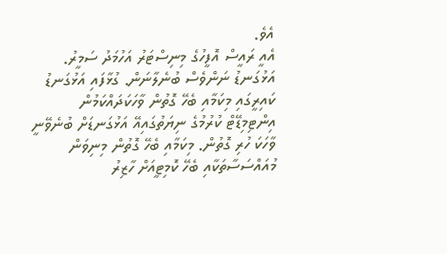އެވެ.
އެއީ ރައީސް އޮފީހުގެ މިނިސްޓަރު އަހުމަދު ސަމީރު. އަޅުގަނޑު ނަންވެސް ބުނެލާނަން. ގުޅާފައި އަޅުގަނޑު ކައިރީގައި މިކަމާއި ބެހޭ ގޮތުން ވާހަކަދައްކަމުން އިންޓިމިޑޭޓް ކުރުމުގެ ނިޔަތުގައިއޭ އަޅުގަނޑަށް ބުނެވޭނީ ވާހަކަ ހުރި ގޮތުން. މިކަމާއި ބެހޭ ގޮތުން މިނިވަން މުއައްސަސާތަކާއި ބެހޭ ކޮމިޓީއަށް ހާޒިރު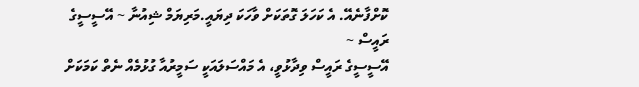ކޮށްފާނެއޭ. އެ ކަހަލަ ގޮތަކަށް ވާހަކަ ދިޔައީ.މަރިޔަމް ޝިއުނާ ~ އޭސީސީގެ ރައީސް ~
އޭސީސީގެ ރައީސް ވިދާޅުވީ، އެ މައްސަލައަކީ ސަމީރުއާ ގުޅުމެއް ނެތް ކަމަކަށް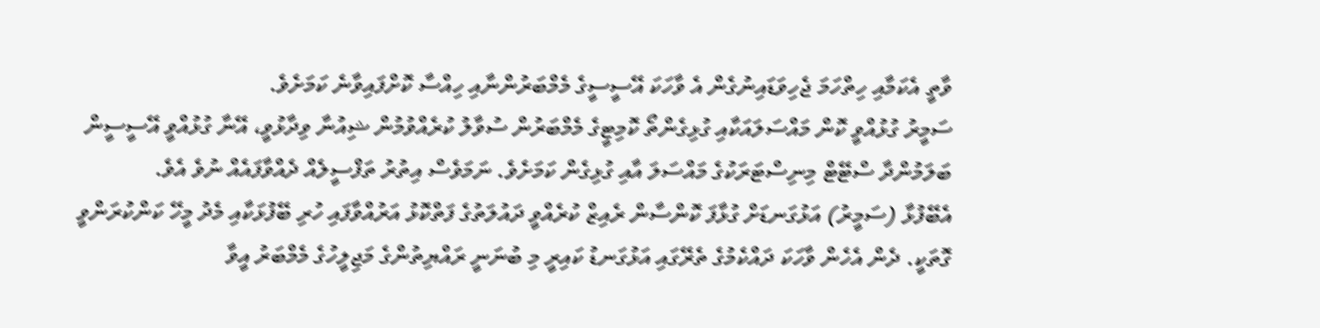ވާތީ އެކަމާއި ހިތްހަމަ ޖެހިވަޑައިނުގެން އެ ވާހަކަ އޭސީސީގެ މެމްބަރުންނާއި ހިއްސާ ކޮށްފައިވާނެ ކަމަށެވެ.
ސަމީރު ގުޅުއްވީ ކޮން މައްސަލައަކާއި ގުޅިގެންތޯ ކޮމިޓީގެ މެމްބަރުން ސުވާލު ކުރެއްވުމުން ޝިއުނާ ވިދާޅުވީ، އޭނާ ގުޅުއްވީ އޭސީސީން ބަލަމުންދާ ސްޓޭޓް މިނިސްޓަރަކުގެ މައްސަލަ އާއި ގުޅިގެން ކަމަށެވެ. ނަމަވެސް އިތުރު ތަފްސީލެއް ދެއްވާފައެއް ނުވެ އެވެ.
އެބޭފުޅާ (ސަމީރު) އަޅުގަނޑަށް ގުޅާފަ ކޮންސާން ރެއިޒް ކުރެއްވީ ދައުލަތުގެ ފަތްކޮޅު އަރުއްވާފައި ހުރި ބޭފުޅަކާއި މެދު މީހޭ ކަންކުރަންވީ ގޮތަކީ. ދެން އެހެން ވާހަކަ ދައްކެމުގެ ތެރޭގައި އަޅުގަނޑު ކައިރީ މި ބުނަނީ ރައްޔިތުންގެ މަޖިލީހުގެ މެމްބަރު އީވާ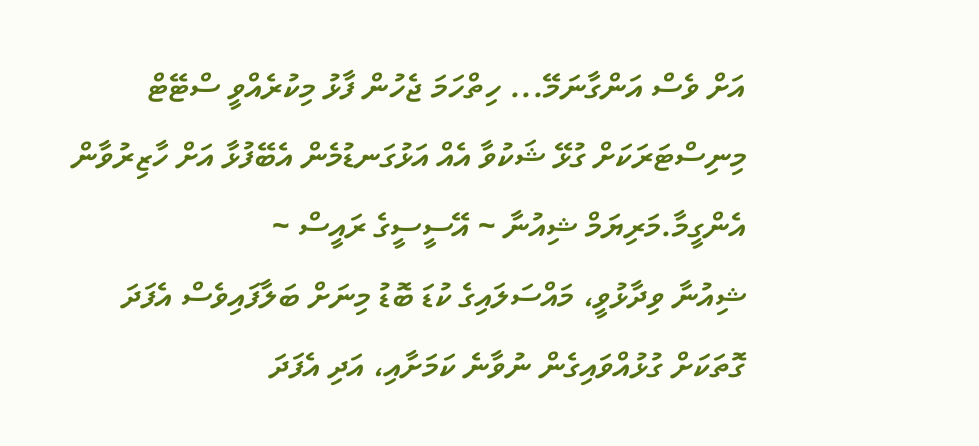އަށް ވެސް އަންގާނަމޭ... ހިތްހަމަ ޖެހުން ފާޅު މިކުރެއްވީ ސްޓޭޓް މިނިސްޓަރަކަށް ގުޅޭ ޝަކުވާ އެއް އަޅުގަނޑުމެން އެބޭފުޅާ އަށް ހާޒިރުވާން އެންގީމާ.މަރިޔަމް ޝިއުނާ ~ އޭސީސީގެ ރައީސް ~
ޝިއުނާ ވިދާޅުވީ، މައްސަލައިގެ ކުޑަ ބޮޑު މިނަށް ބަލާފައިވެސް އެފަދަ ގޮތަކަށް ގުޅުއްވައިގެން ނުވާނެ ކަމަށާއި، އަދި އެފަދަ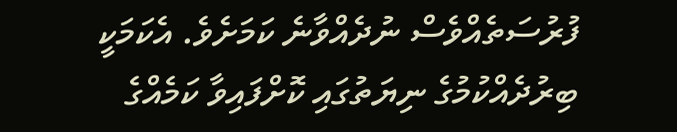ފުރުސަތެއްވެސް ނުދެއްވާނެ ކަމަށެވެ. އެކަމަކީ ބިރުދެއްކުމުގެ ނިޔަތުގައި ކޮށްފައިވާ ކަމެއްގެ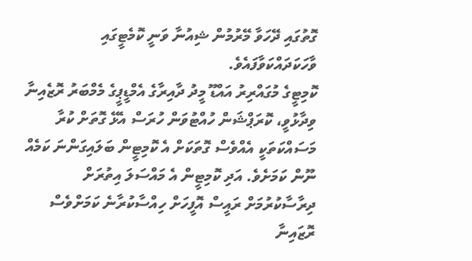ގޮތުގައި ދޭހަވާ މޭރުމުން ޝިއުނާ ވަނީ ކޮމެޓީގައި ވާހަކަދައްކަވާފައެވެ.
ކޮމިޓީގެ މުގައްރިރު އައްޑޫ މީދު ދާއިރާގެ އެމްޑީޕީގެ މެމްބަރު ރޮޒެއިނާ ވިދާޅުވީ، ކޮރަޕްޝަން ހުއްޓުވަން ހުރަސް އެޅޭ ގޮތަށް ކުރާ މަސައްކަތަކީ އެއްވެސް ގޮތަކަށް އެ ކޮމިޓީން ބަލައިގަންނަ ކަމެއް ނޫން ކަމަށެވެ. އަދި ކޮމިޓީން އެ މައްސަލަ އިތުރަށް ދިރާސާކުރުމަށް ރައީސް އޮފީހަށް ހިއްސާކުރާނެ ކަމަށްވެސް ރޮޒައިނާ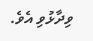ވިދާޅުވި އެވެ.